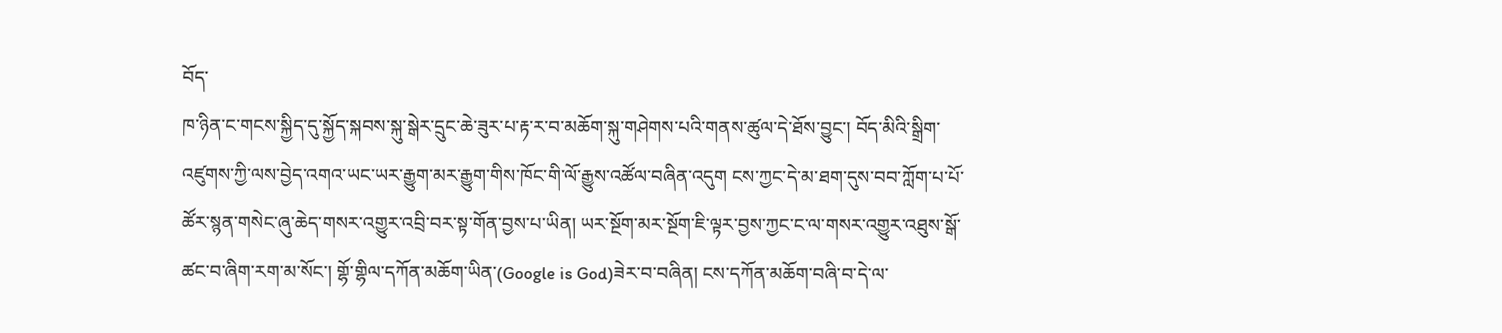བོད་
ཁ་ཉིན་ང་གངས་སྐྱིད་དུ་སྐྱོད་སྐབས་སྐུ་སྒེར་དྲུང་ཆེ་ཟུར་པ་རྟ་ར་བ་མཆོག་སྐུ་གཤེགས་པའི་གནས་ཚུལ་དེ་ཐོས་བྱུང་། བོད་མིའི་སྒྲིག་འཛུགས་ཀྱི་ལས་བྱེད་འགའ་ཡང་ཡར་རྒྱུག་མར་རྒྱུག་གིས་ཁོང་གི་ལོ་རྒྱུས་འཚོལ་བཞིན་འདུག ངས་ཀྱང་དེ་མ་ཐག་དུས་བབ་ཀློག་པ་པོ་ཚོར་སྙན་གསེང་ཞུ་ཆེད་གསར་འགྱུར་འབྲི་བར་སྟ་གོན་བྱས་པ་ཡིན། ཡར་སྔོག་མར་སྔོག་ཇི་ལྟར་བྱས་ཀྱང་ང་ལ་གསར་འགྱུར་འཐུས་སྒོ་ཚང་བ་ཞིག་རག་མ་སོང་། གྷོ་གྷིལ་དཀོན་མཆོག་ཡིན་(Google is God)ཟེར་བ་བཞིན། ངས་དཀོན་མཆོག་བཞི་བ་དེ་ལ་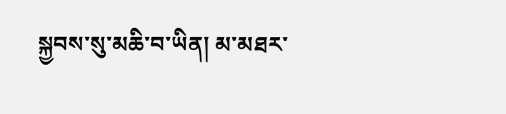སྐྱབས་སུ་མཆི་བ་ཡིན། མ་མཐར་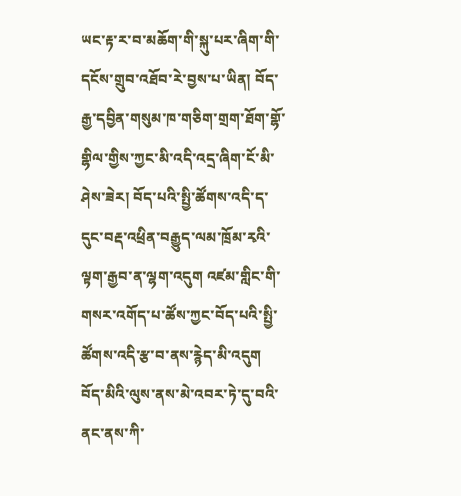ཡང་རྟ་ར་བ་མཆོག་གི་སྐུ་པར་ཞིག་གི་དངོས་གྲུབ་འཐོབ་རེ་བྱས་པ་ཡིན། བོད་རྒྱ་དབྱིན་གསུམ་ཁ་གཅིག་གྲག་ཐོག་གྷོ་གྷིལ་གྱིས་ཀྱང་མི་འདི་འདྲ་ཞིག་ངོ་མི་ཤེས་ཟེར། བོད་པའི་སྤྱི་ཚོགས་འདི་ད་དུང་བརྡ་འཕྲིན་བརྒྱུད་ལམ་ཁྲོམ་རྭའི་ལྟག་རྒྱབ་ན་ལྷག་འདུག འཛམ་གླིང་གི་གསར་འགོད་པ་ཚོས་ཀྱང་བོད་པའི་སྤྱི་ཚོགས་འདི་རྩ་བ་ནས་རྙེད་མི་འདུག
བོད་མིའི་ལུས་ནས་མེ་འབར་ཏེ་དུ་བའི་ནང་ནས་ཀི་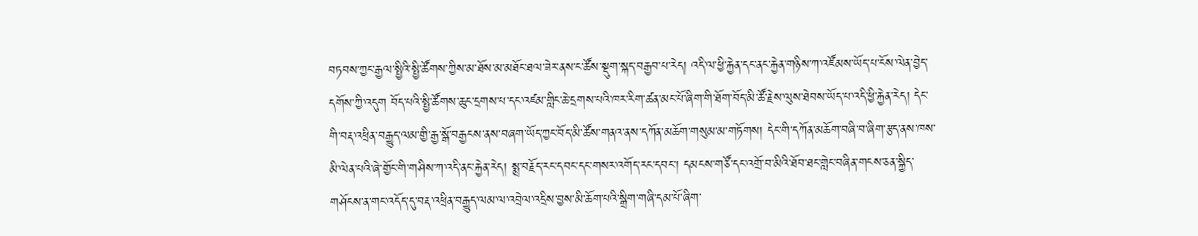བཏབས་ཀྱང་རྒྱལ་སྤྱིའི་སྤྱི་ཚོགས་ཀྱིས་མ་ཐོས་མ་མཐོང་ཐལ་ཟེར་ནས་ང་ཚོས་སྡུག་སྐད་བརྒྱབ་པ་རེད། འདི་ལ་ཕྱི་རྐྱེན་དང་ནང་རྐྱེན་གཉིས་ཀ་འཛོམས་ཡོད་པ་ངོས་ལེན་བྱེད་དགོས་ཀྱི་འདུག བོད་པའི་སྤྱི་ཚོགས་ཆུང་དྲགས་པ་དང་འཛམ་གླིང་ཆེ་དྲགས་པའི་ཁར་རིག་ཚན་མང་པོ་ཞིག་གི་ཐོག་བོད་མི་ཚོ་རྗེས་ལུས་ཐེབས་ཡོད་པ་འདི་ཕྱི་རྐྱེན་རེད། དེང་གི་བརྡ་འཕྲིན་བརྒྱུད་ལམ་གྱི་རྒྱ་སྒོ་བརྒྱངས་ནས་བཞག་ཡོད་ཀྱང་བོད་མི་ཚོས་གནའ་ནས་དཀོན་མཆོག་གསུམ་མ་གཏོགས། དེང་གི་དཀོན་མཆོག་བཞི་བ་ཞིག་རྩད་ནས་ཁས་མི་ལེན་པའི་ཞེ་གྱོང་གི་གཤིས་ཀ་འདི་ནང་རྐྱེན་རེད། སྨྲ་བརྗོད་རང་དབང་དང་གསར་འགོད་རང་དབང་། དམངས་གཙོ་དང་འགྲོ་བ་མིའི་ཐོབ་ཐང་གླེང་བཞིན་གངས་ཅན་སྐྱིད་གཤོངས་ན་གང་འདོད་དུ་བརྡ་འཕྲིན་བརྒྱུད་ལམ་ལ་འབྲེལ་འདྲིས་བྱས་མི་ཆོག་པའི་སྒྲིག་གཞི་དམ་པོ་ཞིག་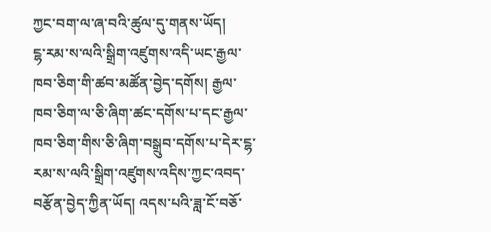ཀྱང་བག་ལ་ཞ་བའི་ཚུལ་དུ་གནས་ཡོད།
ངྷ་རམ་ས་ལའི་སྒྲིག་འཛུགས་འདི་ཡང་རྒྱལ་ཁབ་ཅིག་གི་ཚབ་མཚོན་བྱེད་དགོས། རྒྱལ་ཁབ་ཅིག་ལ་ཅི་ཞིག་ཚང་དགོས་པ་དང་རྒྱལ་ཁབ་ཅིག་གིས་ཅི་ཞིག་བསྒྲུབ་དགོས་པ་དེར་ངྷ་རམ་ས་ལའི་སྒྲིག་འཛུགས་འདིས་ཀྱང་འབད་བརྩོན་བྱེད་ཀྱིན་ཡོད། འདས་པའི་ཟླ་ངོ་བཅོ་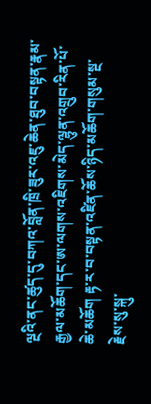ལྔའི་ནང་ཚུད་དུ་བཀའ་བློན་ཁྲི་ཟུར་འཇུ་ཆེན་ཐུབ་བསྟན་རྣམ་རྒྱལ་མཆོག་དང་ཨ་ལགས་འཇིགས་མེད་ལྷུན་འགྲུབ་རིན་པོ་ཆེ་མཆོག རྟ་ར་བ་བསྟན་འཛིན་ཆོས་ཉིད་མཆོག་གསུམ་སྔ་རྗེས་སུ་སྐུ་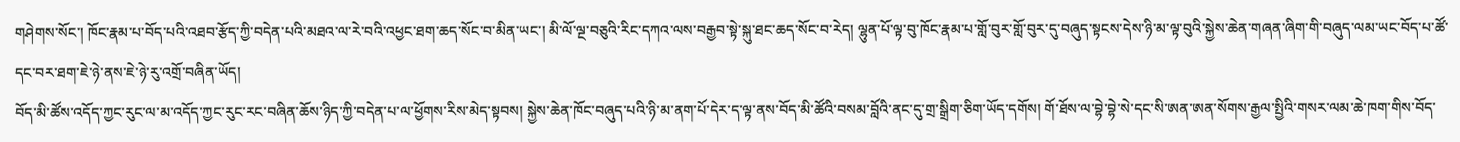གཤེགས་སོང་། ཁོང་རྣམ་པ་བོད་པའི་འཐབ་རྩོད་ཀྱི་བདེན་པའི་མཐའ་ལ་རེ་བའི་འཕྱང་ཐག་ཆད་སོང་བ་མིན་ཡང་། མི་ལོ་ལྔ་བཅུའི་རིང་དཀའ་ལས་བརྒྱབ་སྟེ་སྐུ་ཐང་ཆད་སོང་བ་རེད། ལྷུན་པོ་ལྟ་བུ་ཁོང་རྣམ་པ་གློ་བུར་གློ་བུར་དུ་བཞུད་སྟངས་དེས་ཉི་མ་ལྟ་བུའི་སྐྱེས་ཆེན་གཞན་ཞིག་གི་བཞུད་ལམ་ཡང་བོད་པ་ཚོ་དང་བར་ཐག་ཇེ་ཉེ་ནས་ཇེ་ཉེ་རུ་འགྲོ་བཞིན་ཡོད།
བོད་མི་ཚོས་འདོད་ཀྱང་རུང་ལ་མ་འདོད་ཀྱང་རུང་རང་བཞིན་ཆོས་ཉིད་ཀྱི་བདེན་པ་ལ་ཕྱོགས་རིས་མེད་སྟབས། སྐྱེས་ཆེན་ཁོང་བཞུད་པའི་ཉི་མ་ནག་པོ་དེར་ད་ལྟ་ནས་བོད་མི་ཚོའི་བསམ་བློའི་ནང་དུ་གྲ་སྒྲིག་ཅིག་ཡོད་དགོས། གོ་ཐོས་ལ་བྷེ་བྷེ་སེ་དང་སི་ཨན་ཨན་སོགས་རྒྱལ་སྤྱིའི་གསར་ལམ་ཆེ་ཁག་གིས་བོད་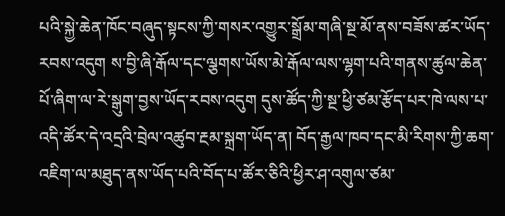པའི་སྐྱེ་ཆེན་ཁོང་བཞུད་སྟངས་ཀྱི་གསར་འགྱུར་སྒྲོམ་གཞི་སྔ་མོ་ནས་བཟོས་ཚར་ཡོད་རབས་འདུག ས་བྱི་ཞི་རྒོལ་དང་ལྕགས་ཡོས་མེ་རྒོལ་ལས་ལྷག་པའི་གནས་ཚུལ་ཆེན་པོ་ཞིག་ལ་རེ་སྒུག་བྱས་ཡོད་རབས་འདུག དུས་ཚོད་ཀྱི་སྔ་ཕྱི་ཙམ་རྩོད་པར་ཁེ་ལས་པ་འདི་ཚོར་དེ་འདྲའི་བྲེལ་འཚུབ་རྔམ་སྐྲག་ཡོད་ན། བོད་རྒྱལ་ཁབ་དང་མི་རིགས་ཀྱི་ཆག་འཇིག་ལ་མཐུད་ནས་ཡོད་པའི་བོད་པ་ཚོར་ཅིའི་ཕྱིར་ཤ་འགུལ་ཙམ་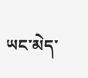ཡང་མེད་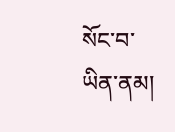སོང་བ་ཡིན་ནམ།